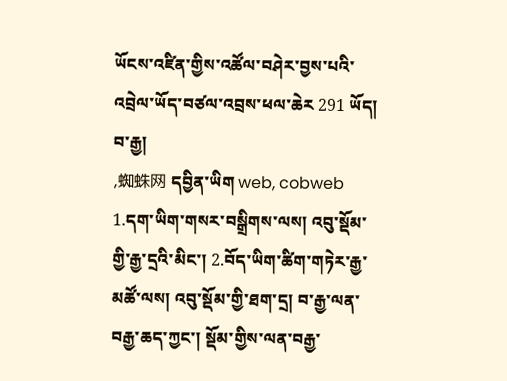ཡོངས་འཛིན་གྱིས་འཚོལ་བཤེར་བྱས་པའི་འབྲེལ་ཡོད་བཙལ་འབྲས་ཕལ་ཆེར 291 ཡོད།
བ་རྒྱ།
,蜘蛛网 དབྱིན་ཡིག web, cobweb 1.དག་ཡིག་གསར་བསྒྲིགས་ལས། འབུ་སྡོམ་གྱི་རྒྱ་དྲའི་མིང་། 2.བོད་ཡིག་ཚིག་གཏེར་རྒྱ་མཚོ་ལས། འབུ་སྡོམ་གྱི་ཐག་དྲ། བ་རྒྱ་ལན་བརྒྱ་ཆད་ཀྱང་། སྡོམ་གྱིས་ལན་བརྒྱ་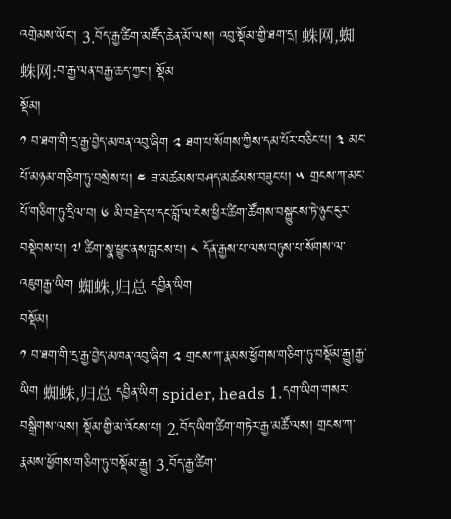འགྲེམས་ཡོང་། 3.བོད་རྒྱ་ཚིག་མཛོད་ཆེན་མོ་ལས། འབུ་སྡོམ་གྱི་ཐག་དྲ། 蛛网,蜘蛛网:བ་རྒྱ་ལན་བརྒྱ་ཆད་ཀྱང་། སྡོམ
སྡོམ།
༡ བ་ཐག་གི་དྲ་རྒྱ་བྱེད་མཁན་འབུ་ཞིག ༢ ཐག་པ་སོགས་ཀྱིས་དམ་པོར་བཅིང་པ། ༣ མང་པོ་མཉམ་གཅིག་ཏུ་བསྲེས་པ། ༤ ཟ་མཚམས་བཤད་མཚམས་བཟུང་པ། ༥ གྲངས་ཀ་མང་པོ་གཅིག་ཏུ་དྲིལ་བ། ༦ མི་བརྗེད་པ་དང་བློ་ལ་ངེས་ཕྱིར་ཚིག་ཚོགས་བསྐྱུངས་ཏེ་ཉུང་ངུར་བསྡེབས་པ། ༧ ཚིག་སྣ་ཕྱུང་ནས་བླངས་པ། ༨ དོན་རྒྱས་པ་ལས་བཏུས་པ་སོགས་ལ་འཇུགརྒྱ་ཡིག 蜘蛛,归总 དབྱིན་ཡིག
བསྡོམ།
༡ བ་ཐག་གི་དྲ་རྒྱ་བྱེད་མཁན་འབུ་ཞིག ༢ གྲངས་ཀ་རྣམས་ཕྱོགས་གཅིག་ཏུ་བསྡོམ་རྒྱུ།རྒྱ་ཡིག 蜘蛛,归总 དབྱིན་ཡིག spider, heads 1.དག་ཡིག་གསར་བསྒྲིགས་ལས། སྡོམ་གྱི་མ་འོངས་པ། 2.བོད་ཡིག་ཚིག་གཏེར་རྒྱ་མཚོ་ལས། གྲངས་ཀ་རྣམས་ཕྱོགས་གཅིག་ཏུ་བསྡོམ་རྒྱུ། 3.བོད་རྒྱ་ཚིག་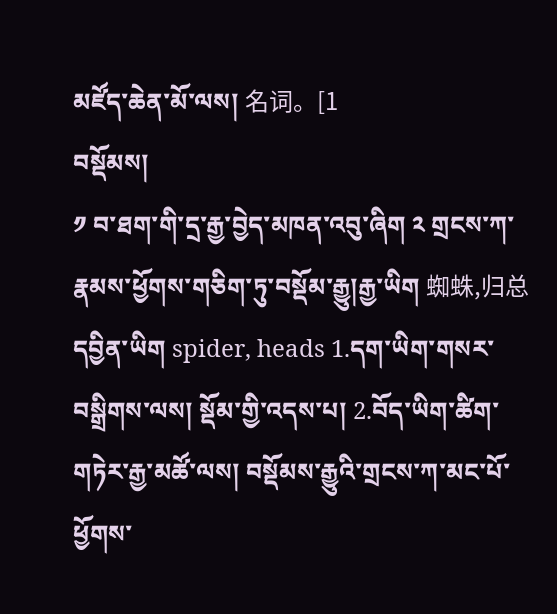མཛོད་ཆེན་མོ་ལས། 名词。[1
བསྡོམས།
༡ བ་ཐག་གི་དྲ་རྒྱ་བྱེད་མཁན་འབུ་ཞིག ༢ གྲངས་ཀ་རྣམས་ཕྱོགས་གཅིག་ཏུ་བསྡོམ་རྒྱུ།རྒྱ་ཡིག 蜘蛛,归总 དབྱིན་ཡིག spider, heads 1.དག་ཡིག་གསར་བསྒྲིགས་ལས། སྡོམ་གྱི་འདས་པ། 2.བོད་ཡིག་ཚིག་གཏེར་རྒྱ་མཚོ་ལས། བསྡོམས་རྒྱུའི་གྲངས་ཀ་མང་པོ་ཕྱོགས་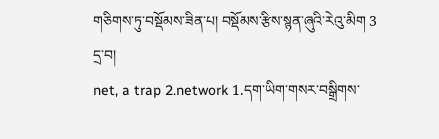གཅིགས་ཏུ་བསྡོམས་ཟིན་པ། བསྡོམས་རྩིས་སྙན་ཞུའི་རེའུ་མིག 3
དྲ་བ།
net, a trap 2.network 1.དག་ཡིག་གསར་བསྒྲིགས་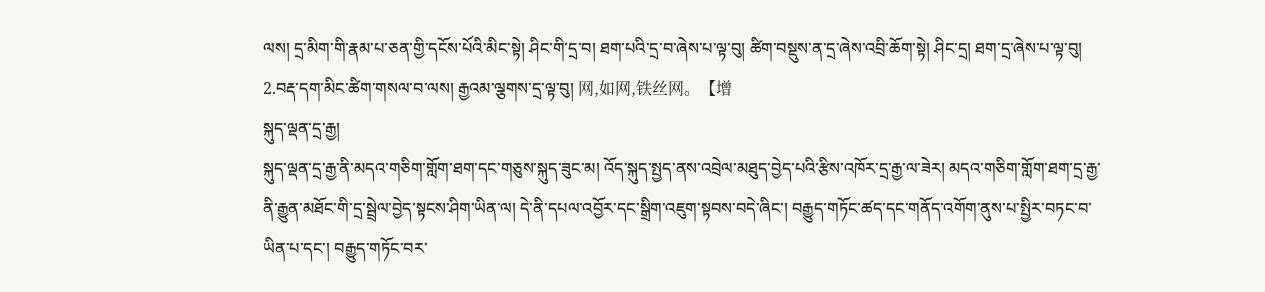ལས། དྲ་མིག་གི་རྣམ་པ་ཅན་གྱི་དངོས་པོའི་མིང་སྟེ། ཤིང་གི་དྲ་བ། ཐག་པའི་དྲ་བ་ཞེས་པ་ལྟ་བུ། ཚིག་བསྡུས་ན་དྲ་ཞེས་འབྲི་ཆོག་སྟེ། ཤིང་དྲ། ཐག་དྲ་ཞེས་པ་ལྟ་བུ། 2.བརྡ་དག་མིང་ཚིག་གསལ་བ་ལས། རྒྱའམ་ལྕགས་དྲ་ལྟ་བུ། 网,如网,铁丝网。【增
སྐུད་ལྡན་དྲ་རྒྱ།
སྐུད་ལྡན་དྲ་རྒྱ་ནི་མདའ་གཅིག་གློག་ཐག་དང་གཅུས་སྐུད་ཟུང་མ། འོད་སྐུད་སྤྱད་ནས་འབྲེལ་མཐུད་བྱེད་པའི་རྩིས་འཁོར་དྲ་རྒྱ་ལ་ཟེར། མདའ་གཅིག་གློག་ཐག་དྲ་རྒྱ་ནི་རྒྱུན་མཐོང་གི་དྲ་སྦྲེལ་བྱེད་སྟངས་ཤིག་ཡིན་ལ། དེ་ནི་དཔལ་འབྱོར་དང་སྒྲིག་འཇུག་སྟབས་བདེ་ཞིང་། བརྒྱུད་གཏོང་ཚད་དང་གནོད་འགོག་ནུས་པ་སྤྱིར་བཏང་བ་ཡིན་པ་དང་། བརྒྱུད་གཏོང་བར་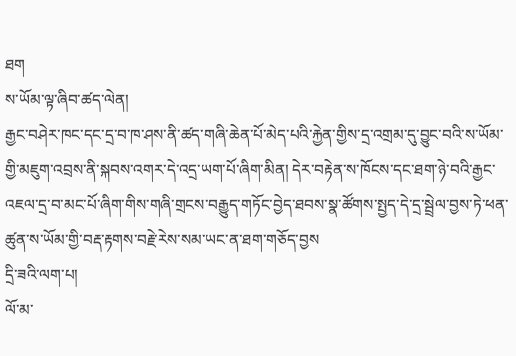ཐག
ས་ཡོམ་ལྟ་ཞིབ་ཚད་ལེན།
རྒྱང་བཤེར་ཁང་དང་དྲ་བ་ཁ་ཤས་ནི་ཚད་གཞི་ཆེན་པོ་མེད་པའི་རྐྱེན་གྱིས་དྲ་འགྲམ་དུ་བྱུང་བའི་ས་ཡོམ་གྱི་མཇུག་འབྲས་ནི་སྐབས་འགར་དེ་འདྲ་ཡག་པོ་ཞིག་མིན། དེར་བརྟེན་ས་ཁོངས་དང་ཐག་ཉེ་བའི་རྒྱང་འཇལ་དྲ་བ་མང་པོ་ཞིག་གིས་གཞི་གྲངས་བརྒྱུད་གཏོང་བྱེད་ཐབས་སྣ་ཚོགས་སྤྱད་དེ་དྲ་སྦྲེལ་བྱས་ཏེ་ཕན་ཚུན་ས་ཡོམ་གྱི་བརྡ་རྟགས་བརྗེ་རེས་སམ་ཡང་ན་ཐག་གཅོད་བྱས
དྲི་ཟའི་ལག་པ།
ལོ་མ་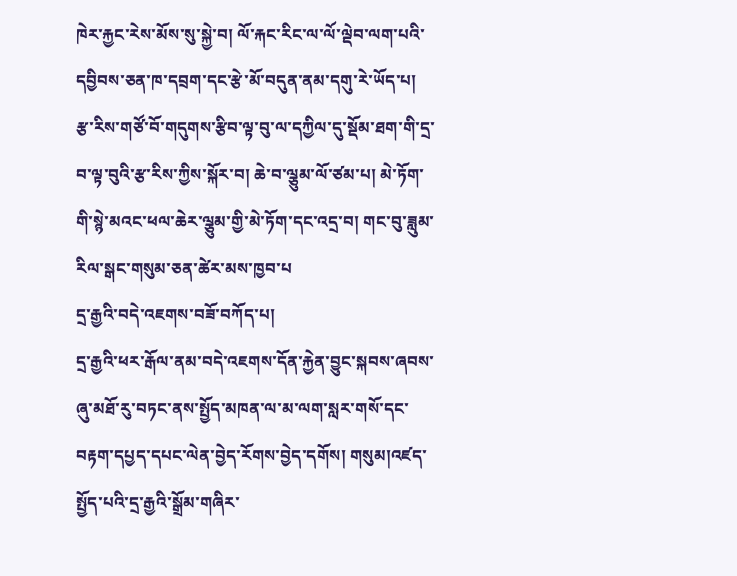ཁེར་རྐྱང་རེས་མོས་སུ་སྐྱེ་བ། ལོ་རྐང་རིང་ལ་ལོ་ལྡེབ་ལག་པའི་དབྱིབས་ཅན་ཁ་དབྲག་དང་རྩེ་མོ་བདུན་ནམ་དགུ་རེ་ཡོད་པ། རྩ་རིས་གཙོ་བོ་གདུགས་རྩིབ་ལྟ་བུ་ལ་དཀྱིལ་དུ་སྡོམ་ཐག་གི་དྲ་བ་ལྟ་བུའི་རྩ་རིས་ཀྱིས་སྐོར་བ། ཆེ་བ་ལྕུམ་ལོ་ཙམ་པ། མེ་ཏོག་གི་སྙེ་མའང་ཕལ་ཆེར་ལྕུམ་གྱི་མེ་ཏོག་དང་འདྲ་བ། གང་བུ་ཟླུམ་རིལ་སྒང་གསུམ་ཅན་ཚེར་མས་ཁྱབ་པ
དྲ་རྒྱའི་བདེ་འཇགས་བཟོ་བཀོད་པ།
དྲ་རྒྱའི་ཕར་རྒོལ་ནམ་བདེ་འཇགས་དོན་རྐྱེན་བྱུང་སྐབས་ཞབས་ཞུ་མཐོ་རུ་བཏང་ནས་སྤྱོད་མཁན་ལ་མ་ལག་སླར་གསོ་དང་བརྟག་དཔྱད་དཔང་ལེན་བྱེད་རོགས་བྱེད་དགོས། གསུམ།འཛད་སྤྱོད་པའི་དྲ་རྒྱའི་སྒྲོམ་གཞིར་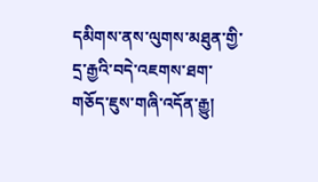དམིགས་ནས་ལུགས་མཐུན་གྱི་དྲ་རྒྱའི་བདེ་འཇགས་ཐག་གཅོད་ཇུས་གཞི་འདོན་རྒྱུ།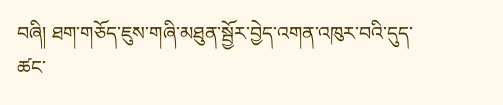བཞི། ཐག་གཅོད་ཇུས་གཞི་མཐུན་སྦྱོར་བྱེད་འགན་འཁུར་བའི་དུད་ཚང་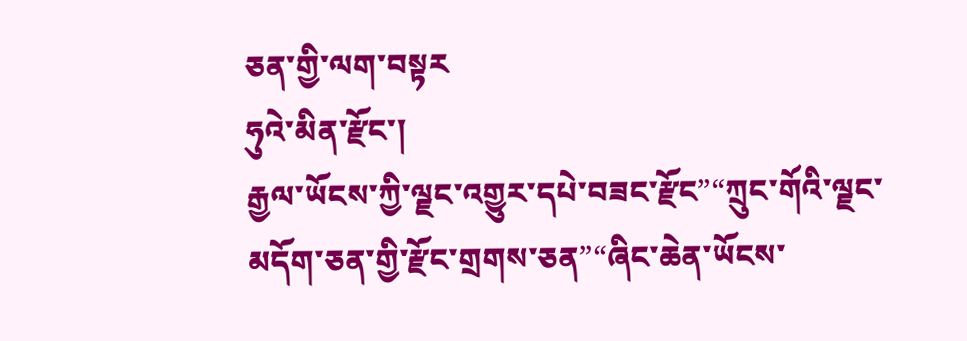ཅན་གྱི་ལག་བསྟར
ཧུའེ་མིན་རྫོང་།
རྒྱལ་ཡོངས་ཀྱི་ལྗང་འགྱུར་དཔེ་བཟང་རྫོང”“ཀྲུང་གོའི་ལྗང་མདོག་ཅན་གྱི་རྫོང་གྲགས་ཅན”“ཞིང་ཆེན་ཡོངས་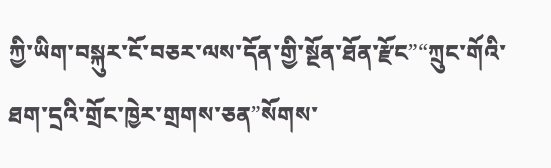ཀྱི་ཡིག་བསྐུར་ངོ་བཅར་ལས་དོན་གྱི་སྔོན་ཐོན་རྫོང”“ཀྲུང་གོའི་ཐག་དྲའི་གྲོང་ཁྱེར་གྲགས་ཅན”སོགས་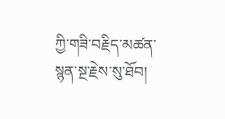ཀྱི་གཟི་བརྗིད་མཚན་སྙན་སྔ་རྗེས་སུ་ཐོབ།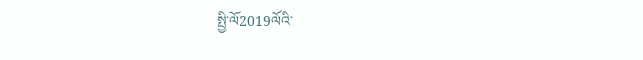སྤྱི་ལོ2019ལོའི་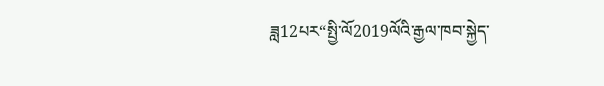ཟླ12པར“སྤྱི་ལོ2019ལོའི་རྒྱལ་ཁབ་སྐྱེད་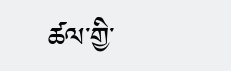ཚལ་གྱི་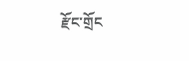རྫོང་གྲོང